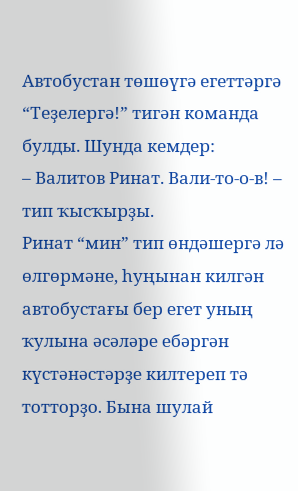Автобустан төшөүгә егеттәргә “Теҙелергә!” тигән команда булды. Шунда кемдер:
– Валитов Ринат. Вали-то-о-в! – тип ҡысҡырҙы.
Ринат “мин” тип өндәшергә лә өлгөрмәне, һуңынан килгән автобустағы бер егет уның ҡулына әсәләре ебәргән күстәнәстәрҙе килтереп тә тотторҙо. Бына шулай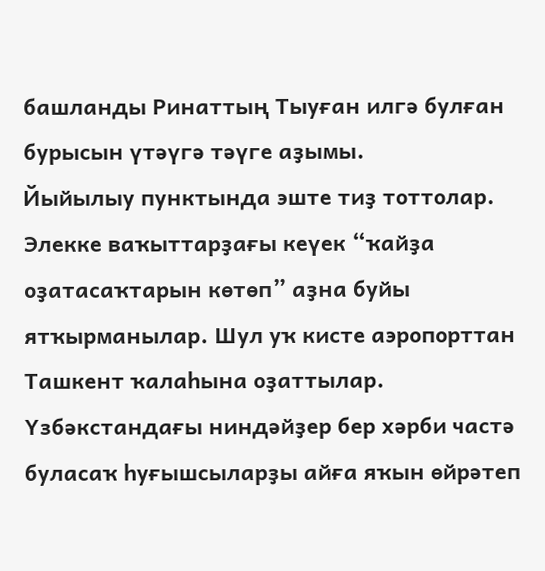башланды Ринаттың Тыуған илгә булған бурысын үтәүгә тәүге аҙымы.
Йыйылыу пунктында эште тиҙ тоттолар. Элекке ваҡыттарҙағы кеүек “ҡайҙа оҙатасаҡтарын көтөп” аҙна буйы ятҡырманылар. Шул уҡ кисте аэропорттан Ташкент ҡалаһына оҙаттылар. Үзбәкстандағы ниндәйҙер бер хәрби частә буласаҡ һуғышсыларҙы айға яҡын өйрәтеп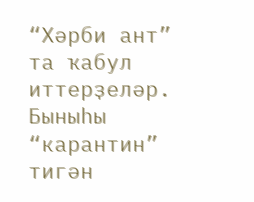“Хәрби ант” та ҡабул иттерҙеләр. Быныһы “карантин” тигән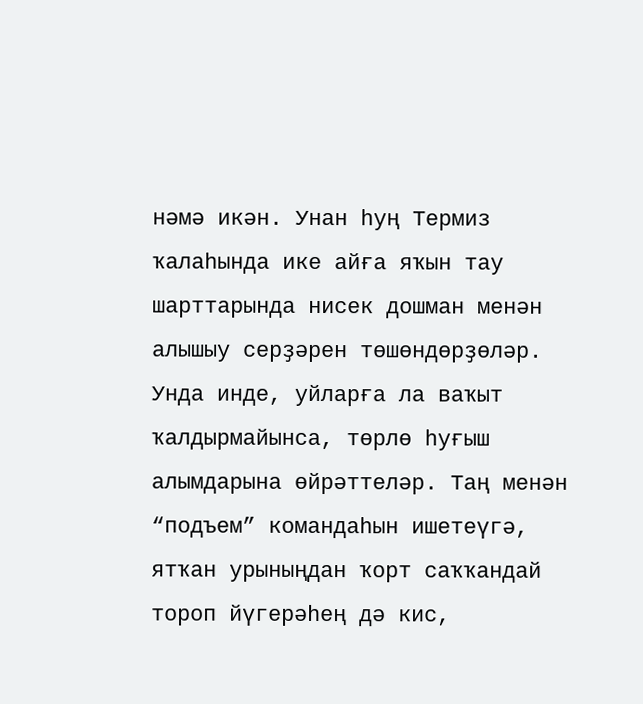нәмә икән. Унан һуң Термиз ҡалаһында ике айға яҡын тау шарттарында нисек дошман менән алышыу серҙәрен төшөндөрҙөләр.
Унда инде, уйларға ла ваҡыт ҡалдырмайынса, төрлө һуғыш алымдарына өйрәттеләр. Таң менән “подъем” командаһын ишетеүгә, ятҡан урыныңдан ҡорт саҡҡандай тороп йүгерәһең дә кис,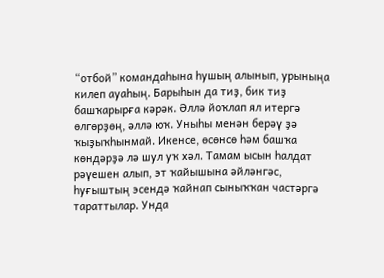“отбой” командаһына һушың алынып, урыныңа килеп ауаһың. Барыһын да тиҙ, бик тиҙ башҡарырға кәрәк. Әллә йоҡлап ял итергә өлгөрҙөң, әллә юҡ. Уныһы менән берәү ҙә ҡыҙыҡһынмай. Икенсе, өсөнсө һәм башҡа көндәрҙә лә шул уҡ хәл. Тамам ысын һалдат рәүешен алып, эт ҡайышына әйләнгәс, һуғыштың эсендә ҡайнап сыныҡҡан частәргә тараттылар. Унда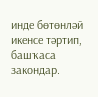инде бөтөнләй икенсе тәртип, башҡаса закондар.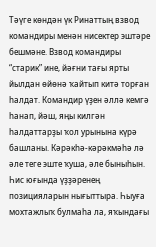Тәүге көндән үк Ринаттың взвод командиры менән нисектер эштәре бешмәне. Взвод командиры “старик” ине, йәғни тағы ярты йылдан өйөнә ҡайтып китә торған һалдат. Командир үҙен әллә кемгә һанап, йәш, яңы килгән һалдаттарҙы ҡол урынына күрә башланы. Кәрәкһә-кәрәкмәһә лә әле теге эште ҡуша, әле быныһын. Һис юғында үҙҙәренең позицияларын нығыттыра. Һыуға мохтажлыҡ булмаһа ла, яҡындағы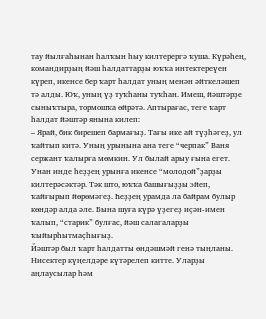тау йылғаһынан һалҡын һыу килтерергә ҡуша. Күрәһең, командирҙың йәш һалдаттарҙы юҡҡа интектереүен күреп, икенсе бер ҡарт һалдат уның менән әйткеләшеп тә алды. Юҡ, уның үҙ туҡһаны туҡһан. Имеш, йәштәрҙе сыныҡтыра, тормошҡа өйрәтә. Аптырағас, теге ҡарт һалдат йәштәр янына килеп:
– Ярай, бик бирешеп бармағыҙ. Тағы ике ай түҙһәгеҙ, ул ҡайтып китә. Уның урынына ана теге “черпак” Ваня сержант ҡалырға мөмкин. Ул былай арыу ғына егет. Унан инде һеҙҙең урынға икенсе “молодой”ҙарҙы килтерәсәктәр. Тәк што, юҡҡа башығыҙҙы эйеп, ҡайғырып йөрөмәгеҙ. Һеҙҙең урамда ла байрам булыр көндәр алда әле. Бына шуға күрә үҙегеҙ иҫән-имен ҡалып, “старик” булғас, йәш салагаларҙы ҡыйырһытмаҫһығыҙ.
Йәштәр был ҡарт һалдатты өндәшмәй генә тыңланы. Нисектер күңелдәре күтәрелеп китте. Уларҙы аңлаусылар һәм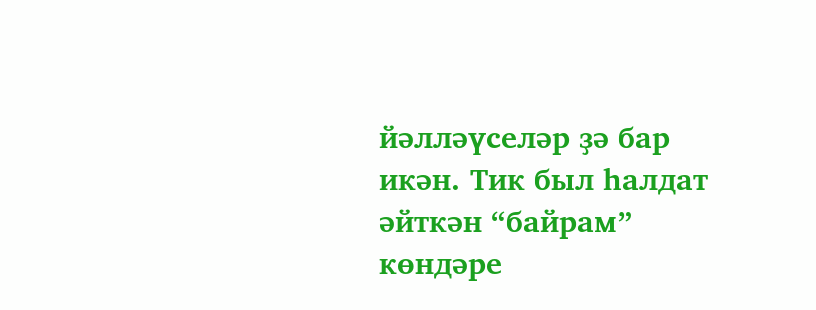йәлләүселәр ҙә бар икән. Тик был һалдат әйткән “байрам” көндәре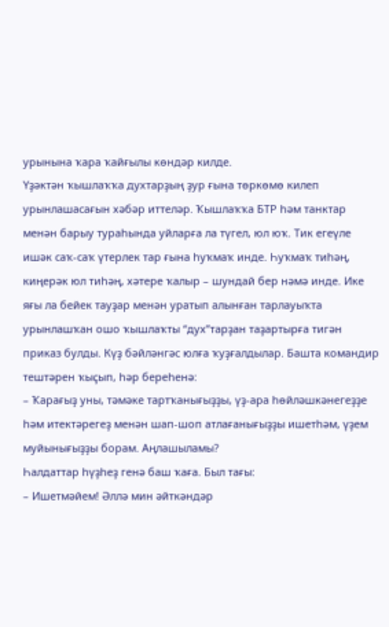урынына ҡара ҡайғылы көндәр килде.
Үҙәктән ҡышлаҡҡа духтарҙың ҙур ғына төркөмө килеп урынлашасағын хәбәр иттеләр. Ҡышлаҡҡа БТР һәм танктар менән барыу тураһында уйларға ла түгел, юл юҡ. Тик егеүле ишәк саҡ-саҡ үтерлек тар ғына һуҡмаҡ инде. Һуҡмаҡ тиһәң, киңерәк юл тиһәң, хәтере ҡалыр – шундай бер нәмә инде. Ике яғы ла бейек тауҙар менән уратып алынған тарлауыҡта урынлашҡан ошо ҡышлаҡты “дух”тарҙан таҙартырға тигән приказ булды. Күҙ бәйләнгәс юлға ҡуҙғалдылар. Башта командир тештәрен ҡыҫып, һәр береһенә:
– Ҡарағыҙ уны, тәмәке тартҡанығыҙҙы, үҙ-ара һөйләшкәнегеҙҙе һәм итектәрегеҙ менән шап-шоп атлағанығыҙҙы ишетһәм, үҙем муйынығыҙҙы борам. Аңлашыламы?
Һалдаттар һүҙһеҙ генә баш ҡаға. Был тағы:
– Ишетмәйем! Әллә мин әйткәндәр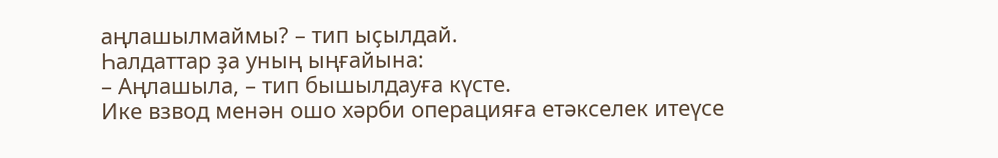аңлашылмаймы? – тип ыҫылдай.
Һалдаттар ҙа уның ыңғайына:
– Аңлашыла, – тип бышылдауға күсте.
Ике взвод менән ошо хәрби операцияға етәкселек итеүсе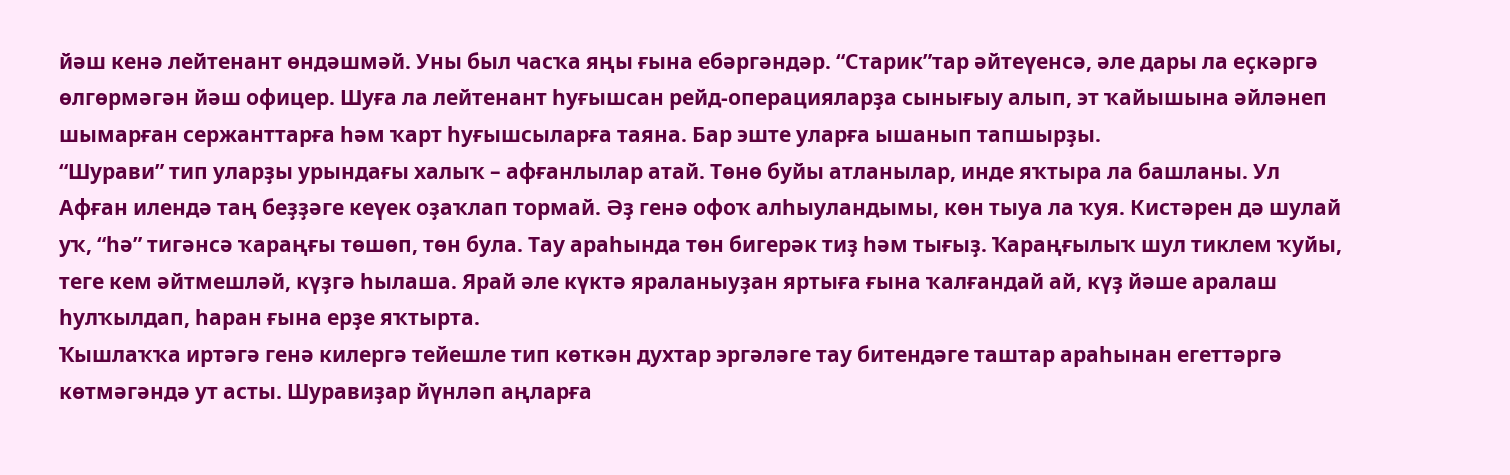йәш кенә лейтенант өндәшмәй. Уны был часҡа яңы ғына ебәргәндәр. “Старик”тар әйтеүенсә, әле дары ла еҫкәргә өлгөрмәгән йәш офицер. Шуға ла лейтенант һуғышсан рейд-операцияларҙа сынығыу алып, эт ҡайышына әйләнеп шымарған сержанттарға һәм ҡарт һуғышсыларға таяна. Бар эште уларға ышанып тапшырҙы.
“Шурави” тип уларҙы урындағы халыҡ – афғанлылар атай. Төнө буйы атланылар, инде яҡтыра ла башланы. Ул Афған илендә таң беҙҙәге кеүек оҙаҡлап тормай. Әҙ генә офоҡ алһыуландымы, көн тыуа ла ҡуя. Кистәрен дә шулай уҡ, “һә” тигәнсә ҡараңғы төшөп, төн була. Тау араһында төн бигерәк тиҙ һәм тығыҙ. Ҡараңғылыҡ шул тиклем ҡуйы, теге кем әйтмешләй, күҙгә һылаша. Ярай әле күктә яраланыуҙан яртыға ғына ҡалғандай ай, күҙ йәше аралаш һулҡылдап, һаран ғына ерҙе яҡтырта.
Ҡышлаҡҡа иртәгә генә килергә тейешле тип көткән духтар эргәләге тау битендәге таштар араһынан егеттәргә көтмәгәндә ут асты. Шуравиҙар йүнләп аңларға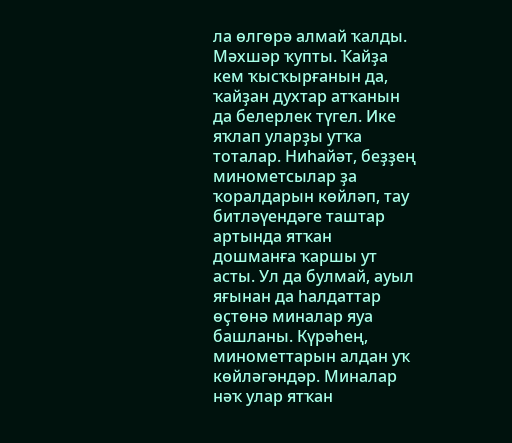ла өлгөрә алмай ҡалды. Мәхшәр ҡупты. Ҡайҙа кем ҡысҡырғанын да, ҡайҙан духтар атҡанын да белерлек түгел. Ике яҡлап уларҙы утҡа тоталар. Ниһайәт, беҙҙең минометсылар ҙа ҡоралдарын көйләп, тау битләүендәге таштар артында ятҡан дошманға ҡаршы ут асты. Ул да булмай, ауыл яғынан да һалдаттар өҫтөнә миналар яуа башланы. Күрәһең, минометтарын алдан уҡ көйләгәндәр. Миналар нәҡ улар ятҡан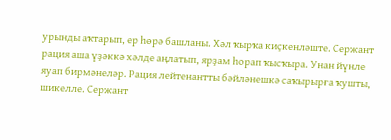урынды аҡтарып, ер һөрә башланы. Хәл ҡырҡа киҫкенләште. Сержант рация аша үҙәккә хәлде аңлатып, ярҙам һорап ҡысҡыра. Унан йүнле яуап бирмәнеләр. Рация лейтенантты бәйләнешкә саҡырырға ҡушты, шикелле. Сержант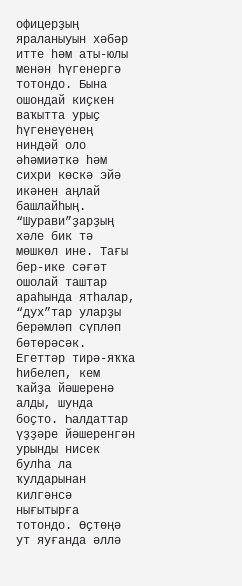офицерҙың яраланыуын хәбәр итте һәм аты-юлы менән һүгенергә тотондо. Бына ошондай киҫкен ваҡытта урыҫ һүгенеүенең ниндәй оло әһәмиәткә һәм сихри көскә эйә икәнен аңлай башлайһың.
“Шурави”ҙарҙың хәле бик тә мөшкөл ине. Тағы бер-ике сәғәт ошолай таштар араһында ятһалар, “дух”тар уларҙы берәмләп сүпләп бөтөрәсәк. Егеттәр тирә-яҡҡа һибелеп, кем ҡайҙа йәшеренә алды, шунда боҫто. Һалдаттар үҙҙәре йәшеренгән урынды нисек булһа ла ҡулдарынан килгәнсә нығытырға тотондо. Өҫтөңә ут яуғанда әллә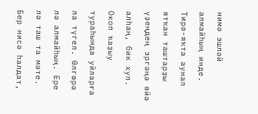нимә эшләй алмайһың инде. Тирә-яҡта аунап ятҡан таштарҙы үҙеңдең эргәңә өйә алһаң, бик хуп. Окоп ҡаҙыу тураһында уйларға ла түгел. Өлгөрә лә алмайһың. Ере лә таш та мәте. Бер нисә һалдат,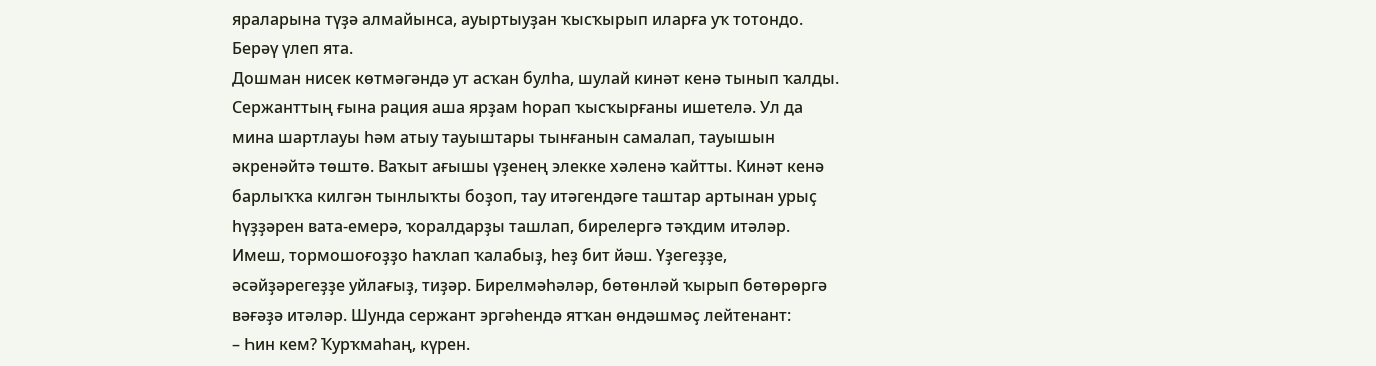яраларына түҙә алмайынса, ауыртыуҙан ҡысҡырып иларға уҡ тотондо. Берәү үлеп ята.
Дошман нисек көтмәгәндә ут асҡан булһа, шулай кинәт кенә тынып ҡалды. Сержанттың ғына рация аша ярҙам һорап ҡысҡырғаны ишетелә. Ул да мина шартлауы һәм атыу тауыштары тынғанын самалап, тауышын әкренәйтә төштө. Ваҡыт ағышы үҙенең элекке хәленә ҡайтты. Кинәт кенә барлыҡҡа килгән тынлыҡты боҙоп, тау итәгендәге таштар артынан урыҫ һүҙҙәрен вата-емерә, ҡоралдарҙы ташлап, бирелергә тәҡдим итәләр. Имеш, тормошоғоҙҙо һаҡлап ҡалабыҙ, һеҙ бит йәш. Үҙегеҙҙе, әсәйҙәрегеҙҙе уйлағыҙ, тиҙәр. Бирелмәһәләр, бөтөнләй ҡырып бөтөрөргә вәғәҙә итәләр. Шунда сержант эргәһендә ятҡан өндәшмәҫ лейтенант:
– Һин кем? Ҡурҡмаһаң, күрен.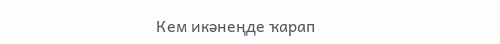Кем икәнеңде ҡарап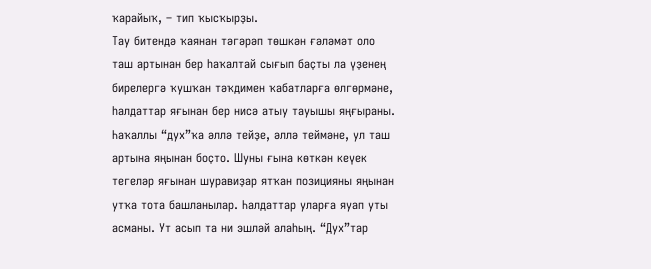ҡарайыҡ, – тип ҡысҡырҙы.
Тау битендә ҡаянан тәгәрәп төшкән ғәләмәт оло таш артынан бер һаҡалтай сығып баҫты ла үҙенең бирелергә ҡушҡан тәҡдимен ҡабатларға өлгөрмәне, һалдаттар яғынан бер нисә атыу тауышы яңғыраны. Һаҡаллы “дух”ҡа әллә тейҙе, әллә теймәне, ул таш артына яңынан боҫто. Шуны ғына көткән кеүек тегеләр яғынан шуравиҙар ятҡан позицияны яңынан утҡа тота башланылар. Һалдаттар уларға яуап уты асманы. Ут асып та ни эшләй алаһың. “Дух”тар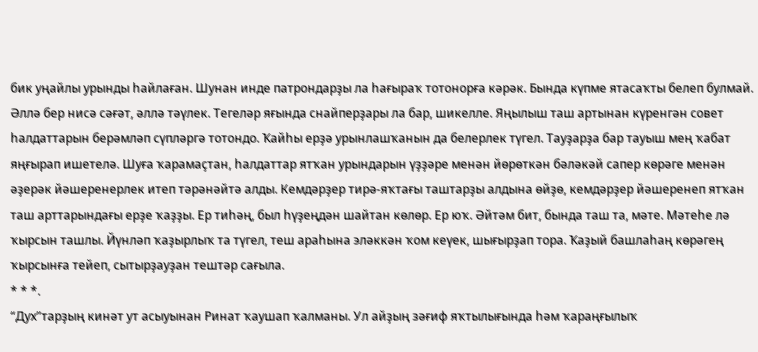бик уңайлы урынды һайлаған. Шунан инде патрондарҙы ла һағыраҡ тотонорға кәрәк. Бында күпме ятасаҡты белеп булмай. Әллә бер нисә сәғәт, әллә тәүлек. Тегеләр яғында снайперҙары ла бар, шикелле. Яңылыш таш артынан күренгән совет һалдаттарын берәмләп сүпләргә тотондо. Ҡайһы ерҙә урынлашҡанын да белерлек түгел. Тауҙарҙа бар тауыш мең ҡабат яңғырап ишетелә. Шуға ҡарамаҫтан, һалдаттар ятҡан урындарын үҙҙәре менән йөрөткән бәләкәй сапер көрәге менән әҙерәк йәшеренерлек итеп тәрәнәйтә алды. Кемдәрҙер тирә-яҡтағы таштарҙы алдына өйҙө, кемдәрҙер йәшеренеп ятҡан таш арттарындағы ерҙе ҡаҙҙы. Ер тиһәң, был һүҙеңдән шайтан көлөр. Ер юҡ. Әйтәм бит, бында таш та, мәте. Мәтеһе лә ҡырсын ташлы. Йүнләп ҡаҙырлыҡ та түгел, теш араһына эләккән ҡом кеүек, шығырҙап тора. Ҡаҙый башлаһаң көрәгең ҡырсынға тейеп, сытырҙауҙан тештәр сағыла.
* * *.
“Дух”тарҙың кинәт ут асыуынан Ринат ҡаушап ҡалманы. Ул айҙың зәғиф яҡтылығында һәм ҡараңғылыҡ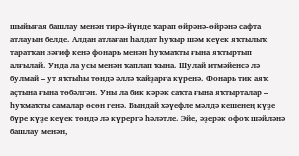шыйығая башлау менән тирә-йүнде ҡарап өйрәнә-өйрәнә сафта атлауын белде. Алдан атлаған һалдат һуҡыр шәм кеүек яҡтылыҡ таратҡан зәғиф кенә фонарь менән һуҡмаҡты ғына яҡтыртып алғылай. Унда ла усы менән ҡаплап ҡына. Шулай итмәйенсә лә булмай – ут яҡтыһы төндә әллә ҡайҙарға күренә. Фонарь тик аяҡ аҫтына ғына төбәлгән. Уны ла бик кәрәк саҡта ғына яҡтырталар – һуҡмаҡты самалар өсөн генә. Бындай хәүефле мәлдә кешенең күҙе бүре күҙе кеүек төндә лә күрергә һәләтле. Эйе, әҙерәк офоҡ шәйләнә башлау менән,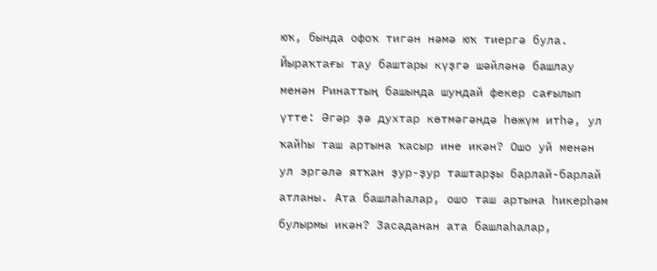юҡ, бында офоҡ тигән нәмә юҡ тиергә була. Йыраҡтағы тау баштары күҙгә шәйләнә башлау менән Ринаттың башында шундай фекер сағылып үтте: Әгәр ҙә духтар көтмәгәндә һөжүм итһә, ул ҡайһы таш артына ҡасыр ине икән? Ошо уй менән ул эргәлә ятҡан ҙур-ҙур таштарҙы барлай-барлай атланы. Ата башлаһалар, ошо таш артына һикерһәм булырмы икән? Засаданан ата башлаһалар,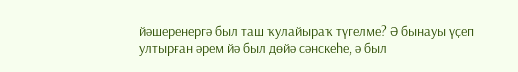йәшеренергә был таш ҡулайыраҡ түгелме? Ә бынауы үҫеп ултырған әрем йә был дөйә сәнскеһе, ә был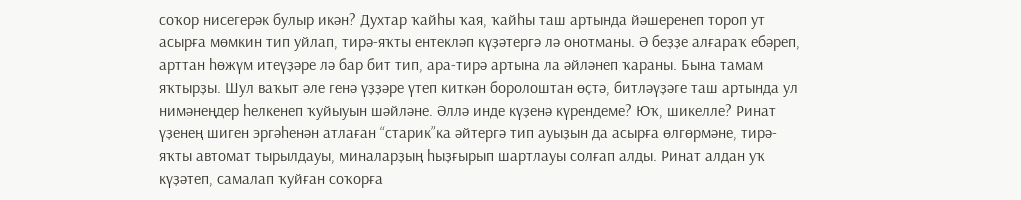соҡор нисегерәк булыр икән? Духтар ҡайһы ҡая, ҡайһы таш артында йәшеренеп тороп ут асырға мөмкин тип уйлап, тирә-яҡты ентекләп күҙәтергә лә онотманы. Ә беҙҙе алғараҡ ебәреп, арттан һөжүм итеүҙәре лә бар бит тип, ара-тирә артына ла әйләнеп ҡараны. Бына тамам яҡтырҙы. Шул ваҡыт әле генә үҙҙәре үтеп киткән боролоштан өҫтә, битләүҙәге таш артында ул нимәнеңдер һелкенеп ҡуйыуын шәйләне. Әллә инде күҙенә күрендеме? Юҡ, шикелле? Ринат үҙенең шиген эргәһенән атлаған “старик”ка әйтергә тип ауыҙын да асырға өлгөрмәне, тирә-яҡты автомат тырылдауы, миналарҙың һыҙғырып шартлауы солғап алды. Ринат алдан уҡ күҙәтеп, самалап ҡуйған соҡорға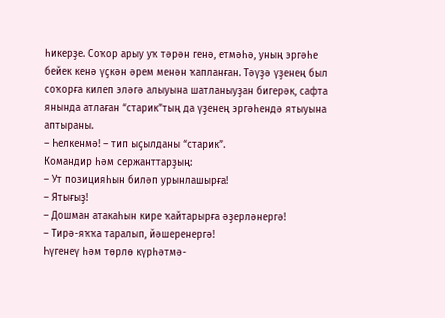һикерҙе. Соҡор арыу уҡ тәрән генә, етмәһә, уның эргәһе бейек кенә үҫкән әрем менән ҡапланған. Тәүҙә үҙенең был соҡорға килеп эләгә алыуына шатланыуҙан бигерәк, сафта янында атлаған “старик”тың да үҙенең эргәһендә ятыуына аптыраны.
– Һелкенмә! – тип ыҫылданы “старик”.
Командир һәм сержанттарҙың:
– Ут позицияһын биләп урынлашырға!
– Ятығыҙ!
– Дошман атакаһын кире ҡайтарырға әҙерләнергә!
– Тирә-яҡҡа таралып, йәшеренергә!
Һүгенеү һәм төрлө күрһәтмә-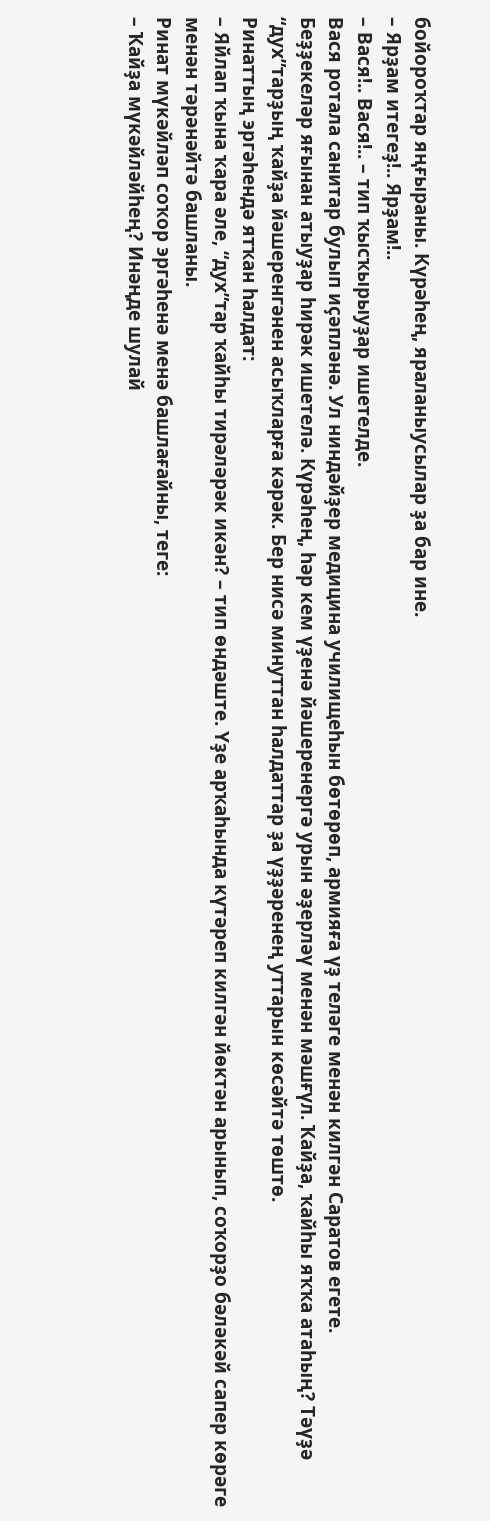бойороҡтар яңғыраны. Күрәһең, яраланыусылар ҙа бар ине.
– Ярҙам итегеҙ!.. Ярҙам!..
– Вася!.. Вася!.. – тип ҡысҡырыуҙар ишетелде.
Вася ротала санитар булып иҫәпләнә. Ул ниндәйҙер медицина училищеһын бөтөрөп, армияға үҙ теләге менән килгән Саратов егете.
Беҙҙекеләр яғынан атыуҙар һирәк ишетелә. Күрәһең, һәр кем үҙенә йәшеренергә урын әҙерләү менән мәшғүл. Ҡайҙа, ҡайһы яҡҡа атаһың? Тәүҙә “дух”тарҙың ҡайҙа йәшеренгәнен асыҡларға кәрәк. Бер нисә минуттан һалдаттар ҙа үҙҙәренең уттарын көсәйтә төштө.
Ринаттың эргәһендә ятҡан һалдат:
– Яйлап ҡына ҡара әле, “дух”тар ҡайһы тирәләрәк икән? – тип өндәште. Үҙе арҡаһында күтәреп килгән йөктән арынып, соҡорҙо бәләкәй сапер көрәге менән тәрәнәйтә башланы.
Ринат мүкәйләп соҡор эргәһенә менә башлағайны, теге:
– Ҡайҙа мүкәйләйһең? Инәңде шулай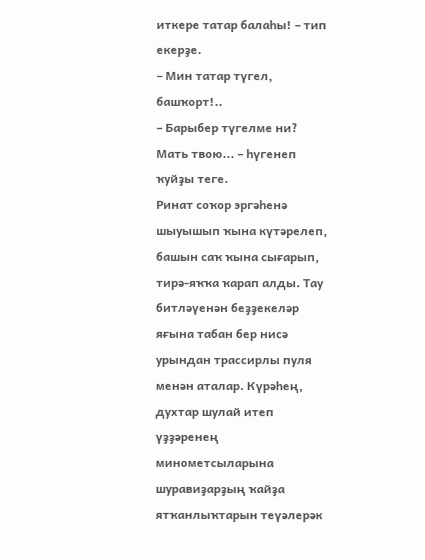иткере татар балаһы! – тип екерҙе.
– Мин татар түгел, башҡорт!..
– Барыбер түгелме ни? Мать твою... – һүгенеп ҡуйҙы теге.
Ринат соҡор эргәһенә шыуышып ҡына күтәрелеп, башын саҡ ҡына сығарып, тирә-яҡҡа ҡарап алды. Тау битләүенән беҙҙекеләр яғына табан бер нисә урындан трассирлы пуля менән аталар. Күрәһең, духтар шулай итеп үҙҙәренең минометсыларына шуравиҙарҙың ҡайҙа ятҡанлыҡтарын теүәлерәк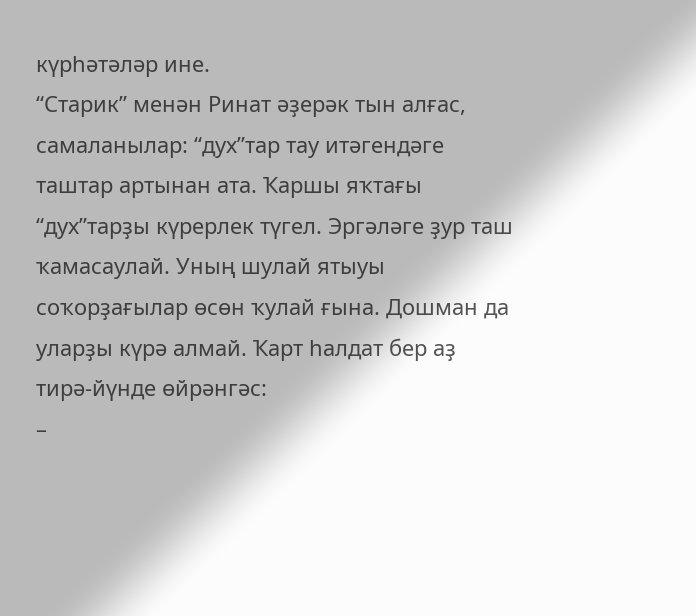күрһәтәләр ине.
“Старик” менән Ринат әҙерәк тын алғас, самаланылар: “дух”тар тау итәгендәге таштар артынан ата. Ҡаршы яҡтағы “дух”тарҙы күрерлек түгел. Эргәләге ҙур таш ҡамасаулай. Уның шулай ятыуы соҡорҙағылар өсөн ҡулай ғына. Дошман да уларҙы күрә алмай. Ҡарт һалдат бер аҙ тирә-йүнде өйрәнгәс:
–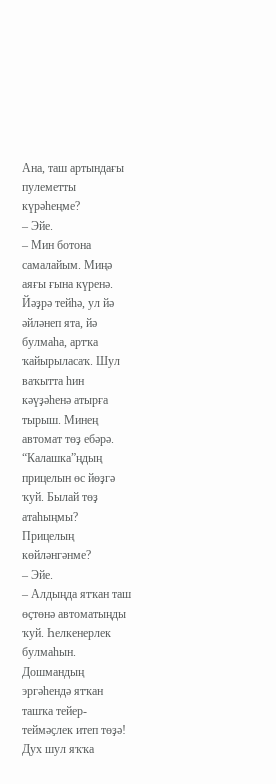Ана, таш артындағы пулеметты күрәһеңме?
– Эйе.
– Мин ботона самалайым. Миңә аяғы ғына күренә. Йәҙрә тейһә, ул йә әйләнеп ята, йә булмаһа, артҡа ҡайырыласаҡ. Шул ваҡытта һин кәүҙәһенә атырға тырыш. Минең автомат төҙ ебәрә. “Калашка”ңдың прицелын өс йөҙгә ҡуй. Былай төҙ атаһыңмы? Прицелың көйләнгәнме?
– Эйе.
– Алдыңда ятҡан таш өҫтөнә автоматыңды ҡуй. Һелкенерлек булмаһын. Дошмандың эргәһендә ятҡан ташҡа тейер-теймәҫлек итеп төҙә! Дух шул яҡҡа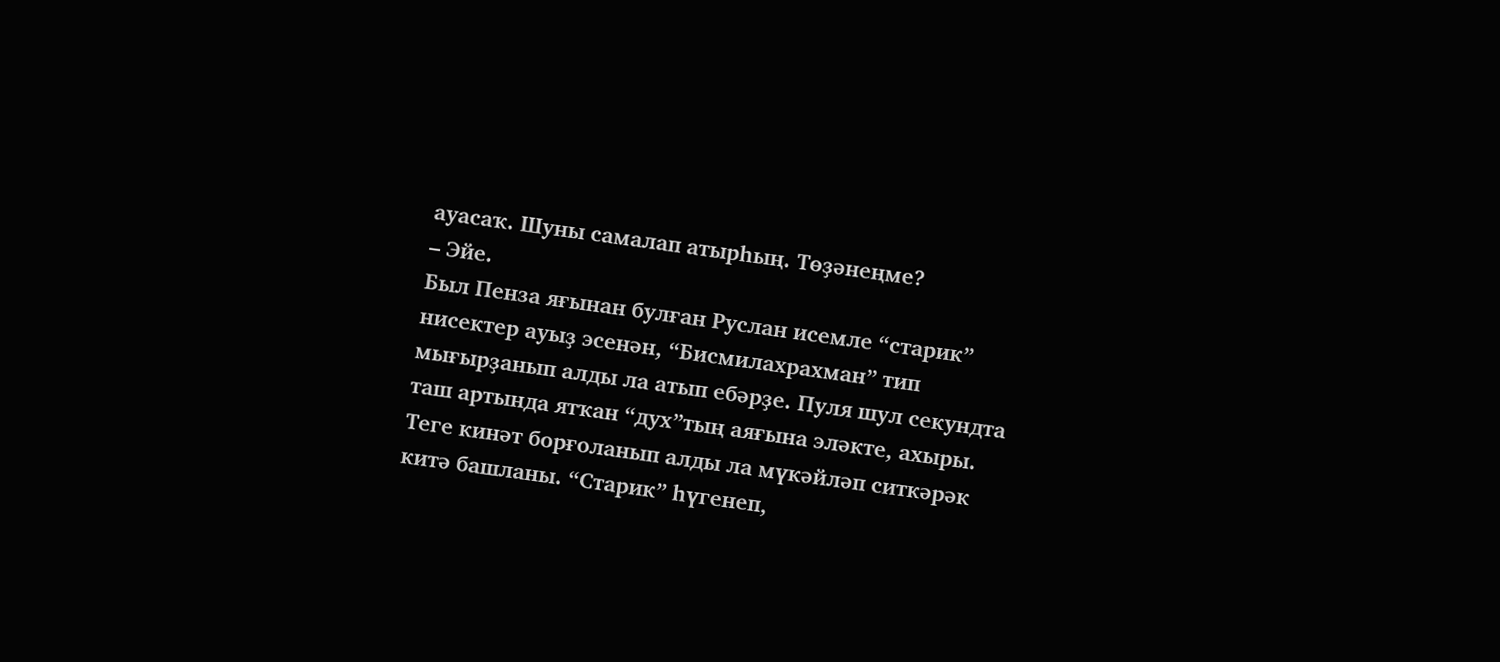ауасаҡ. Шуны самалап атырһың. Төҙәнеңме?
– Эйе.
Был Пенза яғынан булған Руслан исемле “старик” нисектер ауыҙ эсенән, “Бисмилахрахман” тип мығырҙанып алды ла атып ебәрҙе. Пуля шул секундта таш артында ятҡан “дух”тың аяғына эләкте, ахыры. Теге кинәт борғоланып алды ла мүкәйләп ситкәрәк китә башланы. “Старик” һүгенеп,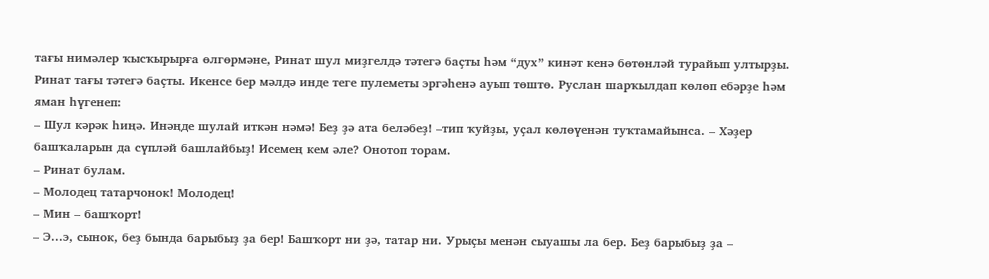тағы нимәлер ҡысҡырырға өлгөрмәне, Ринат шул миҙгелдә тәтегә баҫты һәм “дух” кинәт кенә бөтөнләй турайып ултырҙы. Ринат тағы тәтегә баҫты. Икенсе бер мәлдә инде теге пулеметы эргәһенә ауып төштө. Руслан шарҡылдап көлөп ебәрҙе һәм яман һүгенеп:
– Шул кәрәк һиңә. Инәңде шулай иткән нәмә! Беҙ ҙә ата беләбеҙ! –тип ҡуйҙы, уҫал көлөүенән туҡтамайынса. – Хәҙер башҡаларын да сүпләй башлайбыҙ! Исемең кем әле? Онотоп торам.
– Ринат булам.
– Молодец татарчонок! Молодец!
– Мин – башҡорт!
– Э...э, сынок, беҙ бында барыбыҙ ҙа бер! Башҡорт ни ҙә, татар ни. Урыҫы менән сыуашы ла бер. Беҙ барыбыҙ ҙа –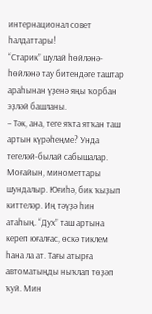интернационал совет һалдаттары!
“Старик” шулай һөйләнә-һөйләнә тау битендәге таштар араһынан үҙенә яңы ҡорбан эҙләй башланы.
– Тәк, ана, теге яҡта ятҡан таш артын күрәһеңме? Унда тегеләй-былай сабышалар. Моғайын, минометтары шундалыр. Юғиһә, бик ҡыҙып киттеләр. Иң тәүҙә һин атаһың. “Дух” таш артына кереп юғалғас, өскә тиклем һана ла ат. Тағы атырға автоматыңды ныҡлап төҙәп ҡуй. Мин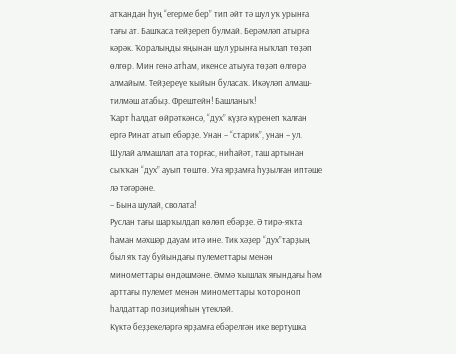атҡандан һуң “егерме бер” тип әйт тә шул уҡ урынға тағы ат. Башҡаса тейҙереп булмай. Берәмләп атырға кәрәк. Ҡоралыңды яңынан шул урынға ныҡлап төҙәп өлгөр. Мин генә атһам, икенсе атыуға төҙәп өлгөрә алмайым. Тейҙереүе ҡыйын буласаҡ. Икәүләп алмаш-тилмәш атабыҙ. Фрештейн! Башланыҡ!
Ҡарт һалдат өйрәткәнсә, “дух” күҙгә күренеп ҡалған ергә Ринат атып ебәрҙе. Унан – “старик”, унан – ул. Шулай алмашлап ата торғас, ниһайәт, таш артынан сыҡҡан “дух” ауып төштө. Уға ярҙамға һуҙылған иптәше лә тәгәрәне.
– Бына шулай, сволата!
Руслан тағы шарҡылдап көлөп ебәрҙе. Ә тирә-яҡта һаман мәхшәр дауам итә ине. Тик хәҙер “дух”тарҙың был яҡ тау буйындағы пулеметтары менән минометтары өндәшмәне. Әммә ҡышлаҡ яғындағы һәм арттағы пулемет менән минометтары ҡотороноп һалдаттар позицияһын үтекләй.
Күктә беҙҙекеләргә ярҙамға ебәрелгән ике вертушка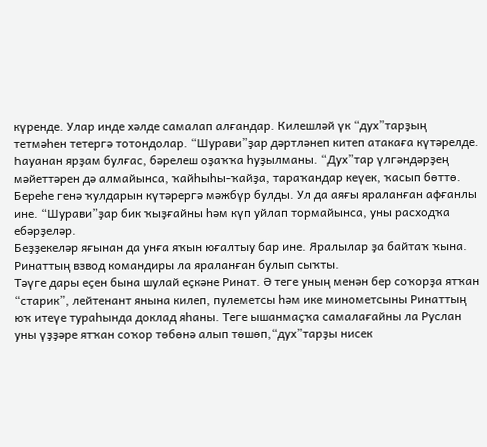күренде. Улар инде хәлде самалап алғандар. Килешләй үк “дух”тарҙың тетмәһен тетергә тотондолар. “Шурави”ҙар дәртләнеп китеп атакаға күтәрелде. Һауанан ярҙам булғас, бәрелеш оҙаҡҡа һуҙылманы. “Дух”тар үлгәндәрҙең мәйеттәрен дә алмайынса, ҡайһыһы-ҡайҙа, тараҡандар кеүек, ҡасып бөттө. Береһе генә ҡулдарын күтәрергә мәжбүр булды. Ул да аяғы яраланған афғанлы ине. “Шурави”ҙар бик ҡыҙғайны һәм күп уйлап тормайынса, уны расходҡа ебәрҙеләр.
Беҙҙекеләр яғынан да унға яҡын юғалтыу бар ине. Яралылар ҙа байтаҡ ҡына. Ринаттың взвод командиры ла яраланған булып сыҡты.
Тәүге дары еҫен бына шулай еҫкәне Ринат. Ә теге уның менән бер соҡорҙа ятҡан “старик”, лейтенант янына килеп, пулеметсы һәм ике минометсыны Ринаттың юҡ итеүе тураһында доклад яһаны. Теге ышанмаҫҡа самалағайны ла Руслан уны үҙҙәре ятҡан соҡор төбөнә алып төшөп,“дух”тарҙы нисек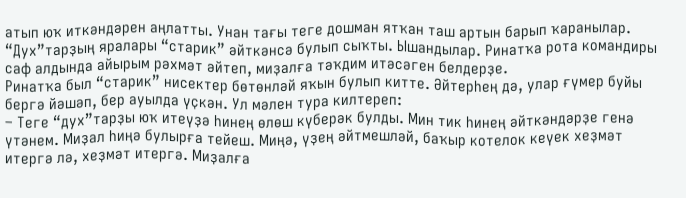атып юҡ иткәндәрен аңлатты. Унан тағы теге дошман ятҡан таш артын барып ҡаранылар. “Дух”тарҙың яралары “старик” әйткәнсә булып сыҡты. Ышандылар. Ринатҡа рота командиры саф алдында айырым рәхмәт әйтеп, миҙалға тәҡдим итәсәген белдерҙе.
Ринатҡа был “старик” нисектер бөтөнләй яҡын булып китте. Әйтерһең дә, улар ғүмер буйы бергә йәшәп, бер ауылда үҫкән. Ул мәлен тура килтереп:
– Теге “дух”тарҙы юҡ итеүҙә һинең өлөш күберәк булды. Мин тик һинең әйткәндәрҙе генә үтәнем. Миҙал һиңә булырға тейеш. Миңә, үҙең әйтмешләй, баҡыр котелок кеүек хеҙмәт итергә лә, хеҙмәт итергә. Миҙалға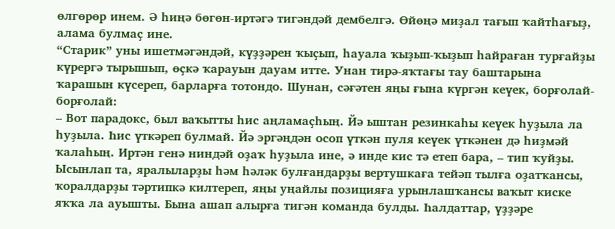өлгөрөр инем. Ә һиңә бөгөн-иртәгә тигәндәй дембелгә. Өйөңә миҙал тағып ҡайтһағыҙ, алама булмаҫ ине.
“Старик” уны ишетмәгәндәй, күҙҙәрен ҡыҫып, һауала ҡыҙып-ҡыҙып һайраған турғайҙы күрергә тырышып, өҫкә ҡарауын дауам итте. Унан тирә-яҡтағы тау баштарына ҡарашын күсереп, барларға тотондо. Шунан, сәғәтен яңы ғына күргән кеүек, борғолай-борғолай:
– Вот парадокс, был ваҡытты һис аңламаҫһың. Йә ыштан резинкаһы кеүек һуҙыла ла һуҙыла. Һис үткәреп булмай. Йә эргәңдән осоп үткән пуля кеүек үткәнен дә һиҙмәй ҡалаһың. Иртән генә ниндәй оҙаҡ һуҙыла ине, ә инде кис тә етеп бара, – тип ҡуйҙы.
Ысынлап та, яралыларҙы һәм һәләк булғандарҙы вертушкаға тейәп тылға оҙатҡансы, ҡоралдарҙы тәртипкә килтереп, яңы уңайлы позицияға урынлашҡансы ваҡыт киске яҡҡа ла ауышты. Бына ашап алырға тигән команда булды. Һалдаттар, үҙҙәре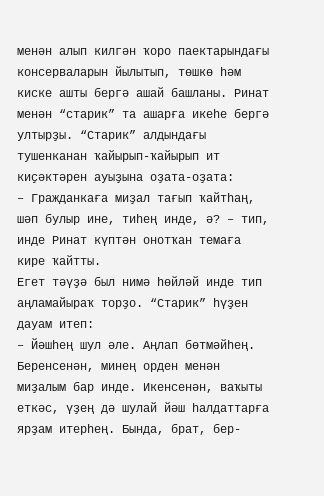менән алып килгән ҡоро паектарындағы консерваларын йылытып, төшкө һәм киске ашты бергә ашай башланы. Ринат менән “старик” та ашарға икеһе бергә ултырҙы. “Старик” алдындағы тушенканан ҡайырып-ҡайырып ит киҫәктәрен ауыҙына оҙата-оҙата:
– Гражданкаға миҙал тағып ҡайтһаң, шәп булыр ине, тиһең инде, ә? – тип, инде Ринат күптән онотҡан темаға кире ҡайтты.
Егет тәүҙә был нимә һөйләй инде тип аңламайыраҡ торҙо. “Старик” һүҙен дауам итеп:
– Йәшһең шул әле. Аңлап бөтмәйһең. Беренсенән, минең орден менән миҙалым бар инде. Икенсенән, ваҡыты еткәс, үҙең дә шулай йәш һалдаттарға ярҙам итерһең. Бында, брат, бер-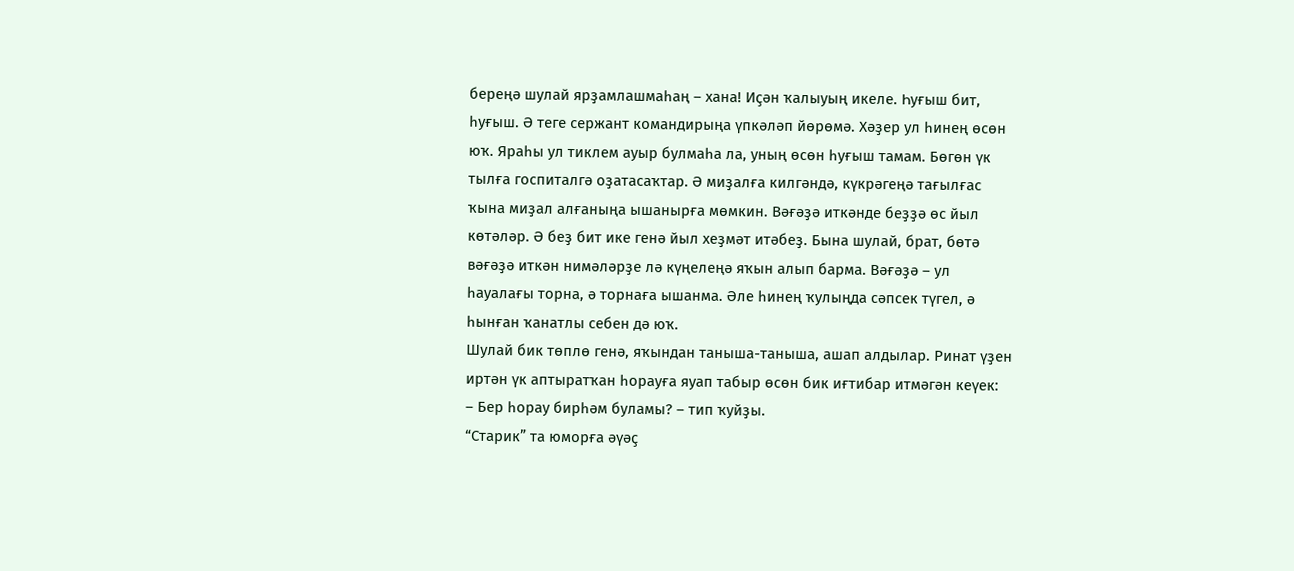береңә шулай ярҙамлашмаһаң – хана! Иҫән ҡалыуың икеле. Һуғыш бит, һуғыш. Ә теге сержант командирыңа үпкәләп йөрөмә. Хәҙер ул һинең өсөн юҡ. Яраһы ул тиклем ауыр булмаһа ла, уның өсөн һуғыш тамам. Бөгөн үк тылға госпиталгә оҙатасаҡтар. Ә миҙалға килгәндә, күкрәгеңә тағылғас ҡына миҙал алғаныңа ышанырға мөмкин. Вәғәҙә иткәнде беҙҙә өс йыл көтәләр. Ә беҙ бит ике генә йыл хеҙмәт итәбеҙ. Бына шулай, брат, бөтә вәғәҙә иткән нимәләрҙе лә күңелеңә яҡын алып барма. Вәғәҙә – ул һауалағы торна, ә торнаға ышанма. Әле һинең ҡулыңда сәпсек түгел, ә һынған ҡанатлы себен дә юҡ.
Шулай бик төплө генә, яҡындан таныша-таныша, ашап алдылар. Ринат үҙен иртән үк аптыратҡан һорауға яуап табыр өсөн бик иғтибар итмәгән кеүек:
– Бер һорау бирһәм буламы? – тип ҡуйҙы.
“Старик” та юморға әүәҫ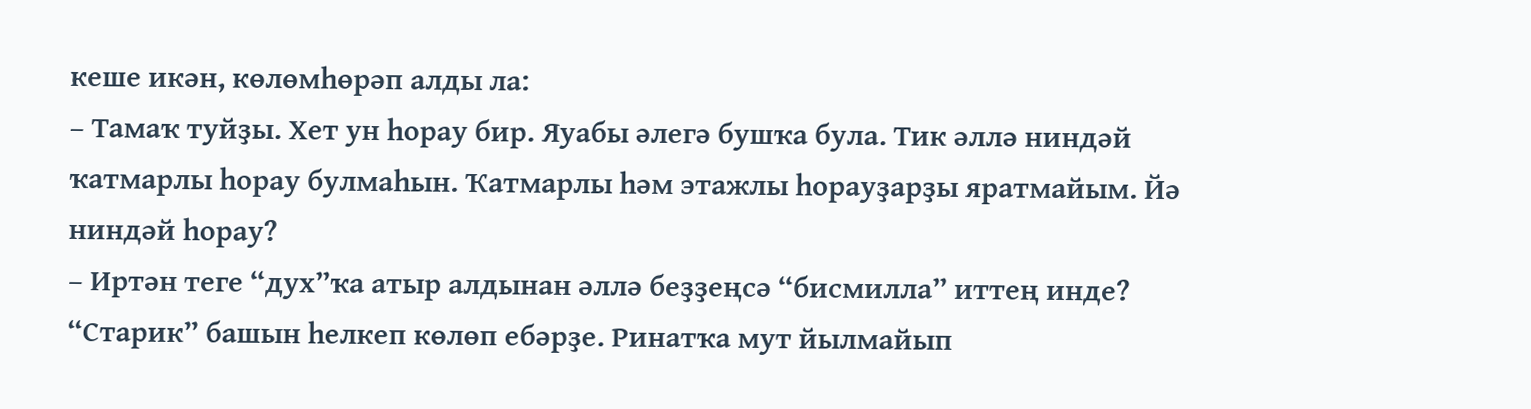кеше икән, көлөмһөрәп алды ла:
– Тамаҡ туйҙы. Хет ун һорау бир. Яуабы әлегә бушҡа була. Тик әллә ниндәй ҡатмарлы һорау булмаһын. Ҡатмарлы һәм этажлы һорауҙарҙы яратмайым. Йә ниндәй һорау?
– Иртән теге “дух”ҡа атыр алдынан әллә беҙҙеңсә “бисмилла” иттең инде?
“Старик” башын һелкеп көлөп ебәрҙе. Ринатҡа мут йылмайып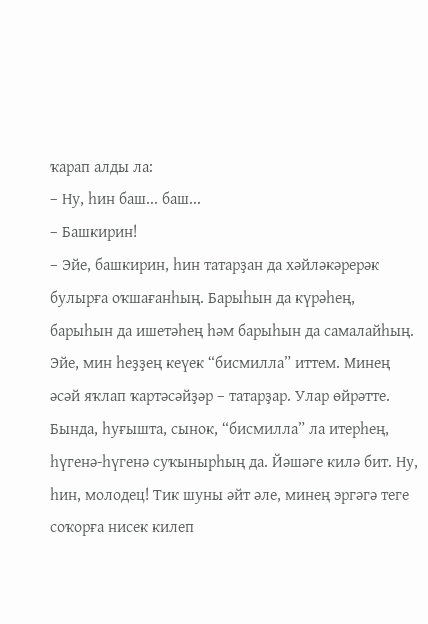ҡарап алды ла:
– Ну, һин баш... баш...
– Башкирин!
– Эйе, башкирин, һин татарҙан да хәйләкәрерәк булырға оҡшағанһың. Барыһын да күрәһең, барыһын да ишетәһең һәм барыһын да самалайһың. Эйе, мин һеҙҙең кеүек “бисмилла” иттем. Минең әсәй яҡлап ҡартәсәйҙәр – татарҙар. Улар өйрәтте. Бында, һуғышта, сынок, “бисмилла” ла итерһең, һүгенә-һүгенә суҡынырһың да. Йәшәге килә бит. Ну, һин, молодец! Тик шуны әйт әле, минең эргәгә теге соҡорға нисек килеп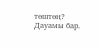төштөң?
Дауамы бар.